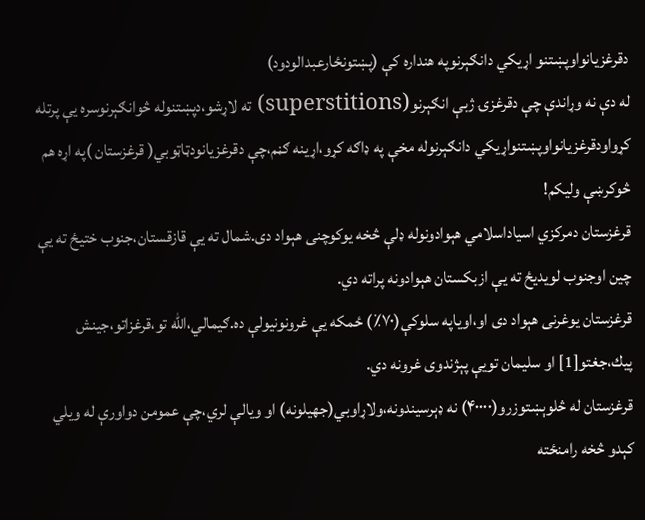دقرغزيانواوپښتنو اړيکي دانګېرنوپه هنداره کې (پښتونځارعبدالودود)
له دې نه وړاندې چې دقرغزۍ ژبې انګېرنو(superstitions) ته لاړشو،دپښتنوله څوانګېرنوسره يې پرتله کړواودقرغزيانواوپښتنواړيکي دانګېرنوله مخې په ډاګه کړو،اړينه ګڼم،چې دقرغزيانودټاټوبي( قرغزستان )په اړه هم څوكرښې وليکم!
قرغزستان دمركزي اسياداسلامي هېوادونوله ډلې څخه يوكوچنى هېواد دى.شمال ته يې قازقستان،جنوب ختيځ ته يې چين اوجنوب لويديځ ته يې ازبكستان هېوادونه پراته دي.
قرغزستان يوغرنى هېواد دى او،اوياپه سلوكې(٧٠٪) ځمكه يې غرونونيولې ده.ګيمالي،الله تو،قرغزاتو،جينش پيك،جغتو[1] او سليمان تويې پېژندوى غرونه دي.
قرغزستان له څلوېښتوزرو(۴۰۰۰۰) نه ډېرسيندونه،ولاړاوبي(جهيلونه) او ويالې لري،چې عمومن دواورې له ويلي كېدو څخه رامنځته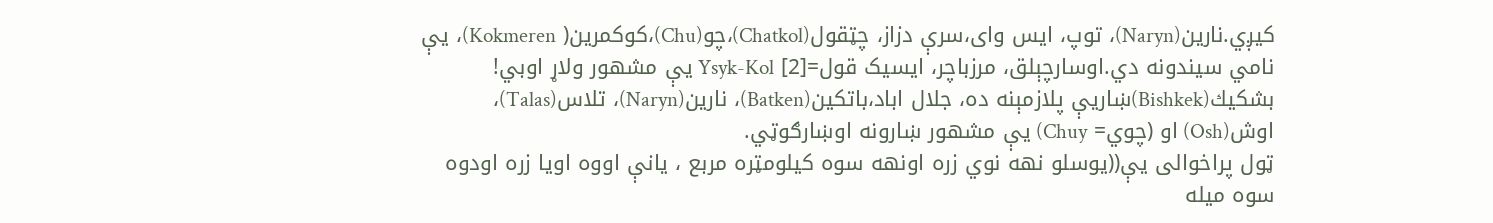كيږي.نارين(Naryn)، توپ، ايس واى،سرې دزاز، چټقول(Chatkol)،چو(Chu)،كوكمرين( Kokmeren)، يې نامي سيندونه دي.اوسارچېلق، مرزباچر، ايسيک قول=[2] Ysyk-Kol يې مشهور ولاړ اوبي!
بشكيك(Bishkek)ښاريې پلازمېنه ده، جلال اباد،باتكين(Batken)، نارين(Naryn)، تلاس(Talas)، اوش(Osh) او (چوي= Chuy) يې مشهور ښارونه اوښارګوټي.
ټول پراخوالى يې((يوسلو نهه نوي زره اونهه سوه كيلومټره مربع ، يانې اووه اويا زره اودوه سوه ميله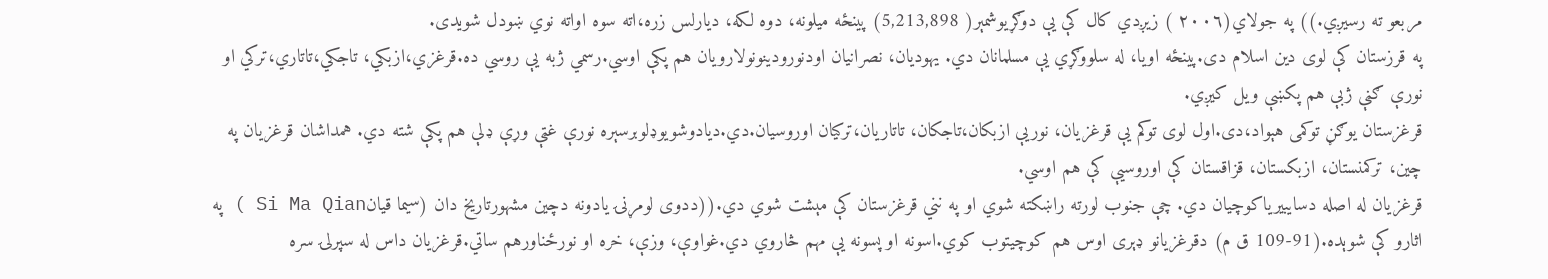مربعو ته رسيږي.)) په جولاي(۲۰۰٦ ) زيږدي كال كې يې دوګړيوشمېر( 5,213,898) پينځه ميلونه، دوه لکه، ديارلس زره،اته سوه اواته نوي ښودل شويدى.
په قرزستان كې لوى دين اسلام دى.پينځه اويا، له سلووګړي يې مسلمانان دي. يهوديان، نصرانيان اودنورودينونولارويان هم پكې اوسي.رسمي ژبه يې روسي ده.قرغزي،ازبكي، تاجكي،تاتاري،تركي او نورې ګڼې ژبې هم پكښې ويل كيږي.
قرغزستان يوګڼ توكمى هېواد،دى.اول لوى توكم يې قرغزيان، نوريې ازبكان،تاجكان، تاتاريان،تركيان اوروسيان.دي.ديادوشويوډلوبرسېره نورې غټې وړې ډلې هم پكې شته دي. همداشان قرغزيان په چين، ترکمنستان، ازبکستان، قزاقستان کې اوروسيې کې هم اوسي.
قرغزيان له اصله دسايبيرياكوچيان دي. چې جنوب لورته راښكته شوي او په نني قرغزستان كې مېشت شوي دي.((ددوی لومړنۍ يادونه دچين مشهورتاريخ دان (سيما قيانSi Ma Qian ) په اثارو کې شوېده.(91-109 ق م) دقرغزيانو ډېرى اوس هم كوچيتوب كوي.اسونه او پسونه يې مهم څاروي دي.غواوې، وزې، خره او نورځناورهم ساتي.قرغزيان داس له سپرلۍ سره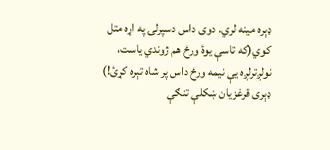ډېره مينه لري. دوى داس دسپرلۍ په اړه متل كوي(که تاسې يوۀ ورځ هم ژوندي ياست، نولږترلږه يې نيمه ورځ داس پر شاه تېره كړئ!)
ډېری قرغزيان ښكلې تنګې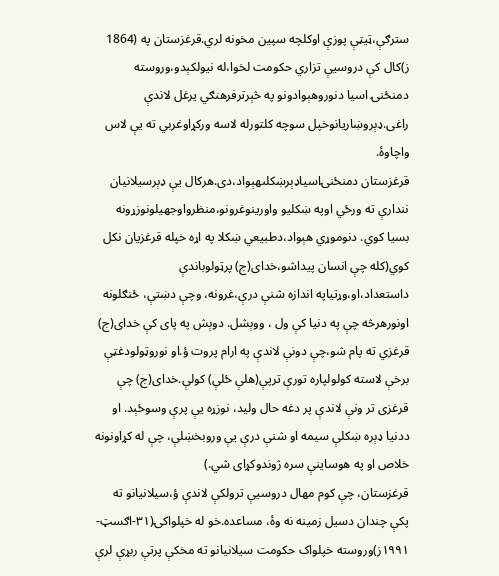سترګې،ټيټې پوزې اوكلچه سپين مخونه لري.قرغزستان په (1864 ز)كال كې دروسيې تزاري حكومت لخوا،له نيولکېدو،وروسته دمنځنۍ اسيا دنوروهېوادونو په څېرترفرهنګي يرغل لاندې راغی.ډېروښاريانوخپل سوچه كلتورله لاسه وركړاوغربي ته يې لاس واچاوۀ.
قرغزستان دمنځنۍاسياډېرښكلىهېواد،دى.هركال يې ډېرسيلانيان نندارې ته ورځي اوپه ښكليو واورينوغرونو،منظرواوجهيلونوزړونه بسيا كوي. دنوموړي هېواد،دطبيعي ښكلا په اړه خپله قرغزيان نكل كوي(كله چې انسان پيداشو،خداى(ج) پرټولوباندې داستعداد،او،وړتياپه اندازه شنې درې،غرونه، وچې دښتې، ځنګلونه اونورهرڅه چې په دنيا كې ول ، ووېشل. دوېش په پاى كې خداى(ج) قرغزي ته پام شو،چې دونې لاندې په ارام پروت ؤ.او نوروټولودغټې برخې لاسته كولولپاره تورې ترپې(هلې ځلې) كولې.خداى(ج) چې قرغزى تر ونې لاندې پر دغه حال وليد، نوزړه يې پرې وسوځېد. او ددنيا ډېره ښكلې سيمه او شنې درې يې وروبخښلې، چې له كړاونونه خلاص او په هوساينې سره ژوندوكړاى شي.)
قرغزستان، چې کوم مهال دروسيې ترولكې لاندې ؤ،سيلانيانو ته پکې چندان دسيل زمينه نه وۀ، مساعده.خو له خپلواكۍ(۳۱-اګسټ- ۱۹۹۱ز)وروسته خپلواک حكومت سيلانيانو ته مخكې پرتې ربړې لرې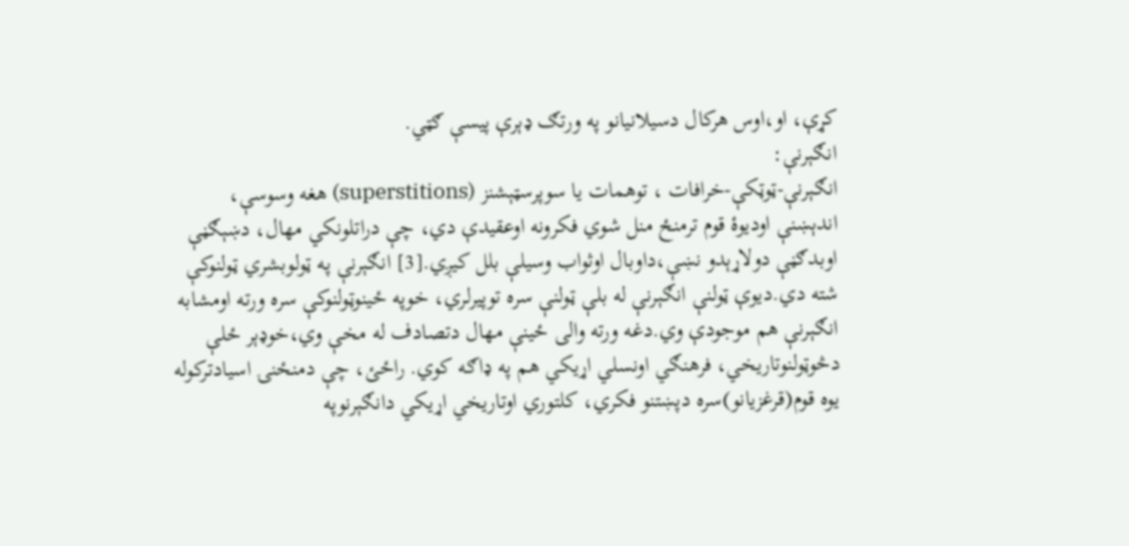كړې، او،اوس هركال دسيلانيانو په ورتګ ډېرې پيسې ګټي.
انګېرنې:
انګېرنې-ټوټکې-خرافات ، توهمات يا سوپرسټېشنز (superstitions) هغه وسوسې، اندېښنې اوديوۀ قوم ترمنځ منل شوي فکرونه اوعقيدې دي، چې دراتلونکي مهال، دښېګڼې اوبدګڼې دولاړېدو نښې،داوبال اوثواب وسيلې بلل کيږي.[3] انګېرنې په ټولوبشري ټولنوکې شته دي.ديوې ټولنې انګېرنې له بلې ټولنې سره توپيرلري، خوپه ځينوټولنوکې سره ورته اومشابه انګېرنې هم موجودې وي.دغه ورته والی ځينې مهال دتصادف له مخې وي،خوډېر ځلې دڅوټولنوتاريخي، فرهنګي اونسلي اړيکي هم په ډاګه کوي. راځئ، چې دمنځنۍ اسيادترکوله يوه قوم(قرغزيانو)سره دپښتنو فکري، کلتوري اوتاريخي اړيکي دانګېرنوپه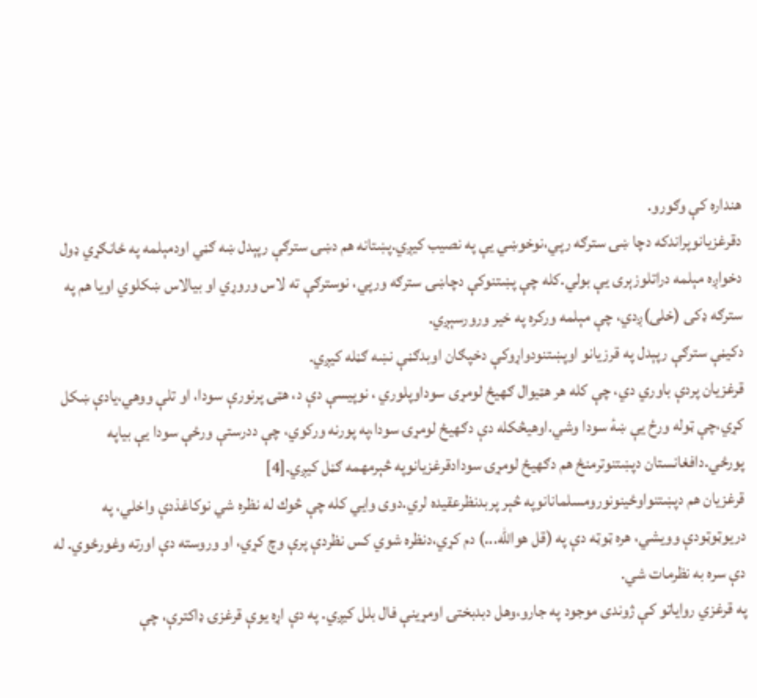هنداره کې وګورو.
دقرغزيانوپراندكه دچا ښۍ سترګه رپي،نوخوښي يې په نصيب كيږي.پښتانه هم دښۍ سترګې رپېدل ښه ګڼي اودمېلمه په ځانګړي ډول دخواږه مېلمه دراتلوزېرى يې بولي.كله چې پښتنوكې دچاښۍ سترګه ورپي، نوسترګې ته لاس وروړي او بيالاس ښكلوي اويا هم په سترګه ډکی (خلی)ږدي، چې مېلمه وركره په خير ورورسېږي.
دكيڼې سترګې رپېدل په قرزيانو اوپښتنودواړوكې دخپګان اوبدګڼې نښه ګڼله كيږي.
قرغزيان پردې باوري دي، چې كله هر هټيوال ګهيځ لومړى سوداوپلوري ، نوپيسې دې د، هټۍ پرنورې سودا، او تلې ووهي،يادې ښکل کړي،چې ټوله ورځ يې ښۀ سودا وشي.اوهيڅکله دې دګهيځ لومړۍ سودا،په پورنه وركوي، چې ددرستې ورځې سودا يې بياپه پورځي.دافغانستان دپښتنوترمنځ هم دګهيځ لومړۍ سودادقرغزيانوپه څېرمهمه ګڼل کيږي.[4]
قرغزيان هم دپښتنواوځينونورومسلمانانوپه څېر پربدنظرعقيده لري.دوى وايي كله چې څوك له نظره شي نوكاغذدې واخلي، په دريوټوټودې وويشي، هره ټوټه دې په (قل هوالله...) دم كړي،دنظره شوي کس نظردې پرې وچ كړي، او وروسته دې اورته وغورځوي. له دې سره به نظرمات شي.
په قرغزي رواياتو كې ژوندى موجود په جارو،وهل دبدبختۍ اومړينې فال بلل كيږي. په دې اړه يوې قرغزۍ ډاكترې، چې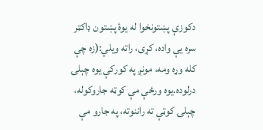دكوزې پښتونخوا له يوۀ پښتون ډاكټر سره يې واده، كړى، راته ويلي:(زه چې كله وړه ومه، مونږ په كوركې يوه چېلۍ درلوده.يوه ورځې مې كوټه جاروكوله، چېلۍ كوټې ته راننوته، په جارو مې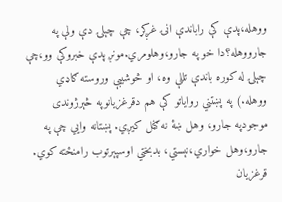ووهله،پدې كې راباندې انۍ غږكړ، چې چېلۍ دې ولې په جارووهله؟دا خو په جارو،وهلومري.مونږ پدې خبروكې وو،چې چېلۍ له كوره باندې تللې وه، او څوشيبې وروسته ګاډي ووهله.) په پښتني رواياتو كې هم دقرغزيانوپه څېرژوندی موجودپه جارو، وهل ښۀ نه ګڼل کيږي. پښتانه وايي چې په جارو،وهل خواري،نېستي، بدبختي اوسپېرتوب رامنځته كوي.
قرغزيان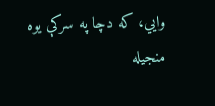وايي، كه دچا په سركې يوه منجيله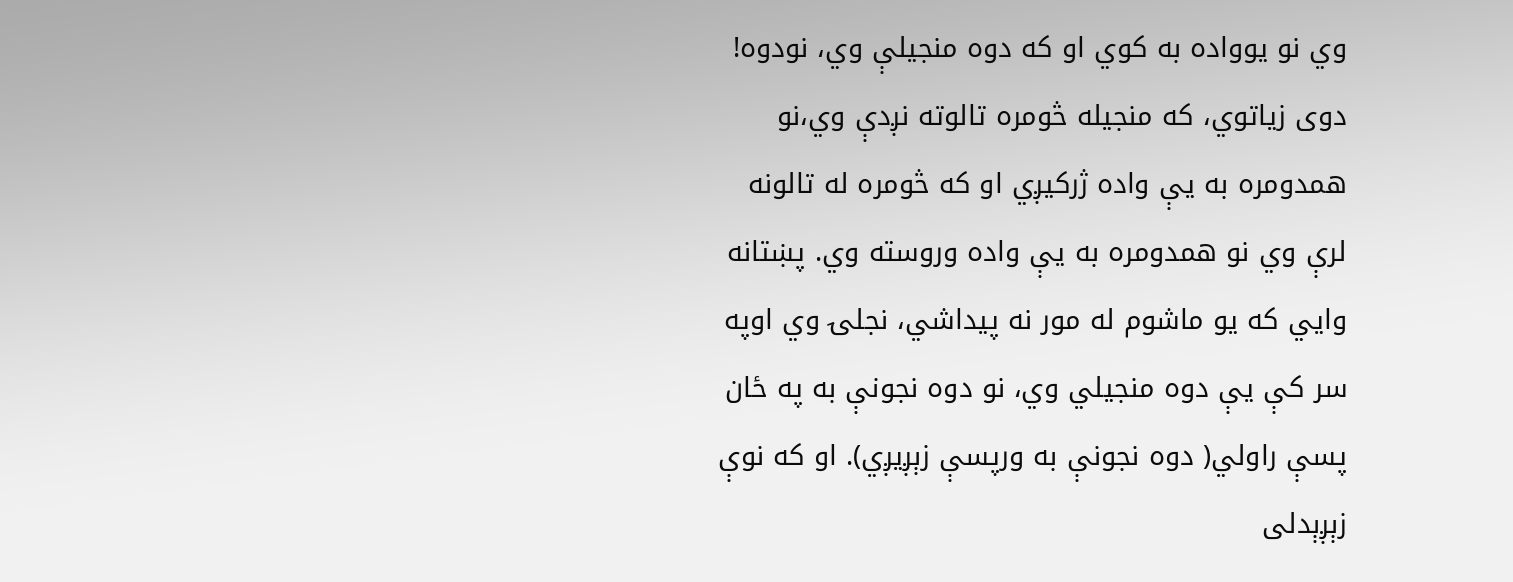وي نو يوواده به كوي او كه دوه منجيلې وي، نودوه! دوى زياتوي، كه منجيله څومره تالوته نږدې وي،نو همدومره به يې واده ژركيږي او كه څومره له تالونه لرې وي نو همدومره به يې واده وروسته وي. پښتانه وايي كه يو ماشوم له مور نه پيداشي، نجلۍ وي اوپه سر کې يې دوه منجيلي وي، نو دوه نجونې به په ځان پسې راولي( دوه نجونې به ورپسې زېږيږي). او كه نوې زېږېدلى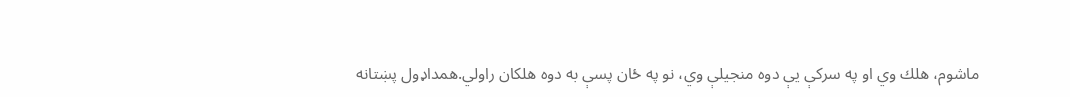ماشوم، هلك وي او په سركې يې دوه منجيلې وي، نو په ځان پسې به دوه هلكان راولي.همداډول پښتانه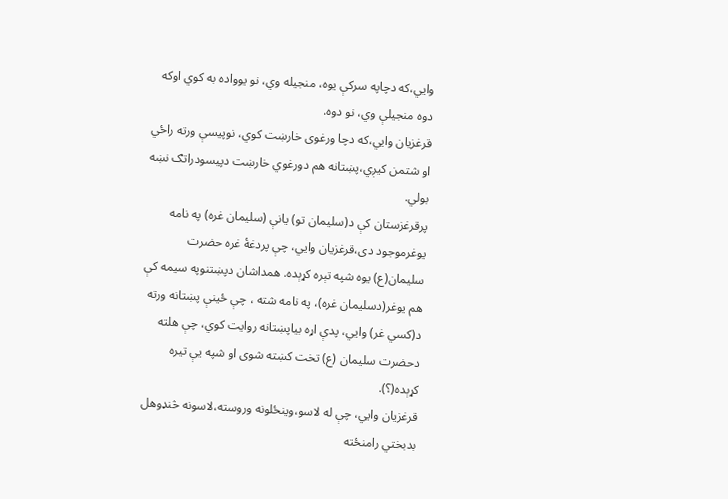وايي،که دچاپه سرکې يوه، منجيله وي، نو يوواده به کوي اوکه دوه منجيلې وي، نو دوه.
قرغزيان وايي،كه دچا ورغوى خارښت كوي، نوپيسې ورته راځي او شتمن كيږي،پښتانه هم دورغوي خارښت دپيسودراتګ نښه بولي.
پرقرغزستان كې د(سليمان تو) يانې (سليمان غره) په نامه يوغرموجود دى،قرغزيان وايي، چې پردغۀ غره حضرت سليمان(ع) يوه شپه تېره كړېده. همداشان دپښتنوپه سيمه كې هم يوغر(دسليمان غره)، په نامه شته ، چې ځينې پښتانه ورته د(كسي غر) وايي، پدې اړه بياپښتانه روايت كوي، چې هلته دحضرت سليمان (ع) تخت کښته شوی او شپه يې تيره کړېده(؟).
قرغزيان وايي، چې له لاسو،وينځلونه وروسته،لاسونه څنډوهل بدبختي رامنځته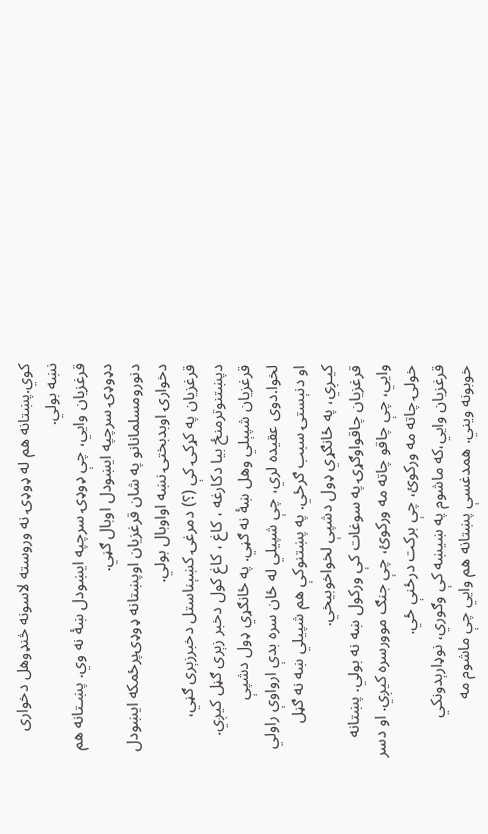كوي.پښتانه هم له ډوډۍ نه وروسته لاسونه څنډوهل دخواری نښه بولي.
قرغزيان وايي، چې ډوډۍ سرچپه ايښودل ښۀ نه وي. پښـتانه هم دډوډۍ سرچپه ايښودل اوبال ګڼي.
دنورومسلمانانو په شان قرغزيان اوپښتانه ډوډۍپرځمكه ايښودل دخوارۍ اوبدبختۍ نښه اواوبال بولي.
قرغزيان په كړكۍ كې (؟) دمرغۍ كښېناستل دخبرزېرى ګڼي، دپښتنوترمنځ بيا دكارغه ، كاغ ، كاغ كول دخبر زېرى ګڼل كيږي.
قرغزيان شپېلي وهل ښۀ نه ګڼي. په ځانګړي ډول دشپې لخوا.دوی عقيده لري، چې شپيلي له ځان سره بدې ارواوې راولي او دنېستۍ سبب ګرځي. په پښتنوکې هم شپيلي ښه نه ګڼل کيـږي، په ځانګړي ډول دشپې لخواخوبيخي.
قرغزيان چاقواوګړۍ په سوغات کې ورکول ښه نه بولي. پښتانه وايي، چې چاقو چاته مه وركوئ، چې جنګ موورسره كيږي. او دسر خولۍ چاته مه وركوئ، چې بركت درځنې ځي.
قرغزيان وايي،که ماشوم په ښيښه کې وګوري، نوډارېدونکي خوبونه ويني. همدغسې پښتانه هم وايي چې ماشوم مه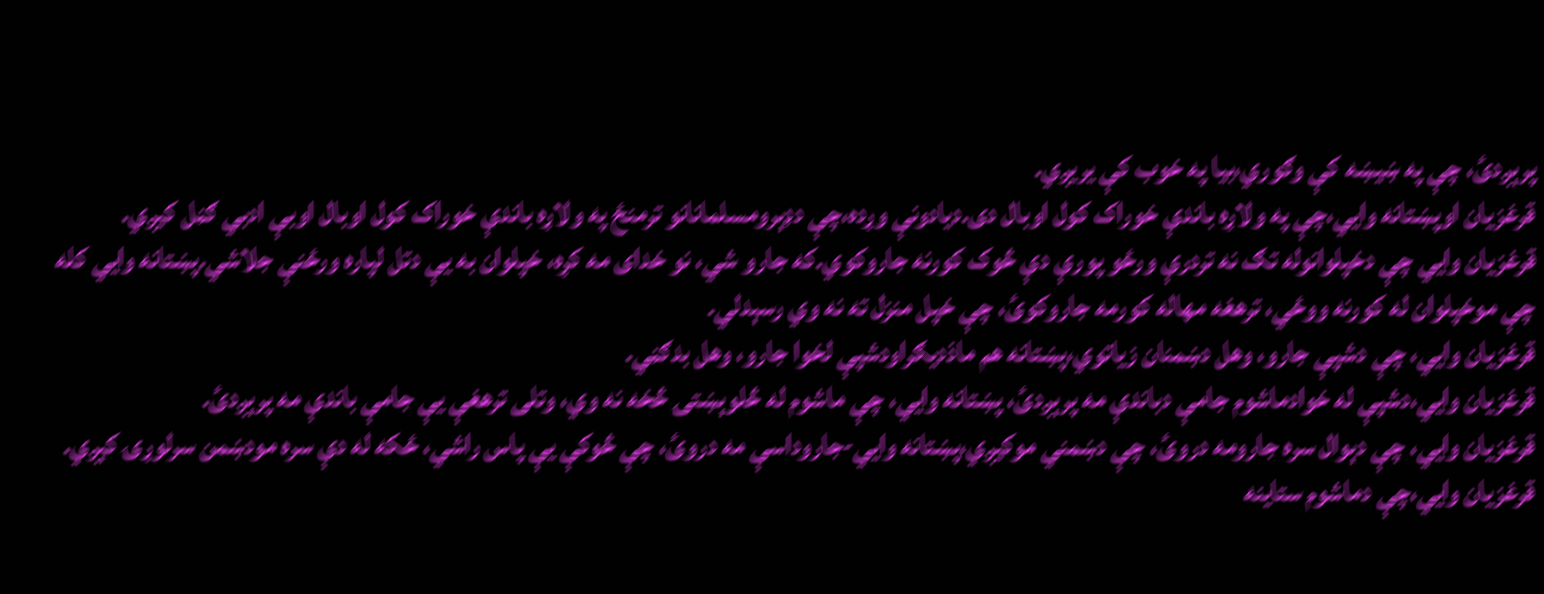پرېږدئ، چې په ښيښه کې وګوري،بيا په خوب کې يريږي.
قرغزيان اوپښتانه وايي،چې په ولاړه باندې خوراک کول اوبال دی.ديادونې وړده،چې دډېرومسلمانانو ترمنځ په ولاړه باندې خوراک کول اوبال اوبې ادبي ګڼل کيږي.
قرغزيان وايي چې دخپلوانوله تګ نه تردرې ورځو پورې دې څوک كورنه جاروکوي.كه جارو شي، نو خداى مه كړه، خپلوان به يې دتل لپاره ورځنې جلاشي.پښتانه وايي کله چې موخپلوان له کورنه ووځي، ترهغه مهاله کورمه جاروکوئ، چې خپل منزل ته نه وي رسېدلي.
قرغزيان وايي، چې دشپې جارو، وهل دښمنان زياتوي،پښتانه هم ماذديګراودشپې لخوا جارو، وهل بدګڼي.
قرغزيان وايي،دشپې له خوادماشوم جامې دباندې مه پرېږدئ، پښتانه وايي، چې ماشوم له څلوېښتۍ څخه نه وي، وتلی ترهغې يې جامې باندې مه پرېږدئ.
قرغزيان وايي، چې دېوال سره جارومه دروئ، چې دښمني موکيږي،پښتانه وايي-جاروداسې مه دروئ، چې څوکې يې پاس راشي، ځکه له دې سره مودښمن سرلوړۍ کېږي.
قرغزيان وايي،چې دماشوم ستاينه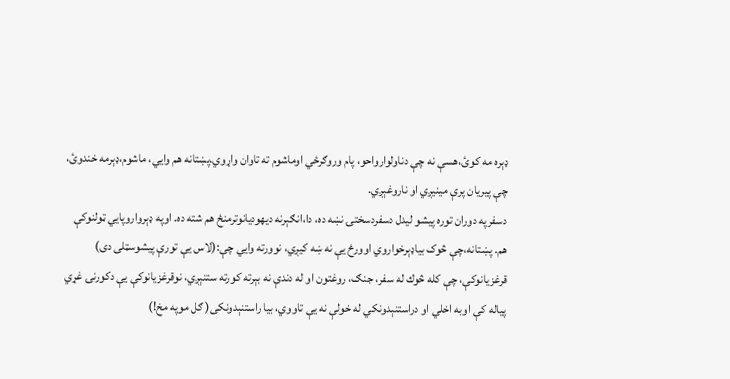ډېره مه کوئ،هسې نه چې دناولوارواحو، پام وروګرځي اوماشوم ته تاوان واړوي.پښتانه هم وايي، ماشوم،ډېرمه خندوئ، چې پيريان پرې مينيږي او ناروغېږي.
دسفرپه دوران توره پيشو ليدل دسفردسختۍ نښه ده، دا،انګېرنه ديهوديانوترمنځ هم شته ده. اوپه ډېرواروپايي ټولنوکې هم. پښتانه،چې څوک بياډېرخواروي اوورځ يې نه ښه کيږي، نوورته وايي چې:(لاس يې تورې پيشوسټلی دی)
قرغزيانوکې، چې كله څوك له سفر، جنګ، روغتون او له دندې نه بېرته كورته ستنېږي، نوقرغزيانوکې يې دكورنۍ غړي پياله كې اوبه اخلي او دراستنېدونكي له خولې نه يې تاووي، بيا راستنېدونكى( ګل موپه مخ!)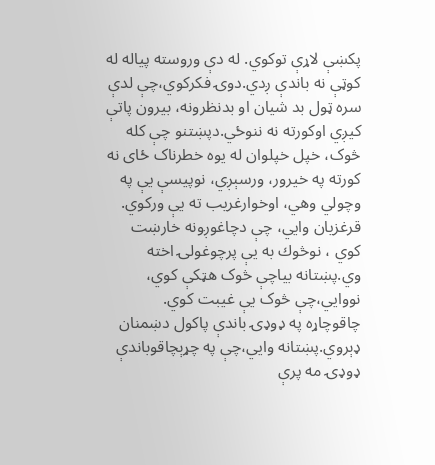پكښې لاړې توكوي. له دې وروسته پياله له كوټې نه باندې ږدي.دوۍ فکرکوي،چې لدې سره ټول بد شيان او بدنظرونه، بيرون پاتې کيږي اوكورته نه ننوځي.دپښتنو چې کله څوک، خپل خپلوان له يوه خطرناک ځای نه کورته په خيرور، ورسېږي، نوپيسې يې په وچولي وهي، اوخوارغريب ته يې ورکوي.
قرغزيان وايي، چې دچاغوږونه خارښت كوي ، نوڅوك به يې پرچوغولۍ اخته وي.پښتانه بياچې څوک هټکې کوي، نووايي،چې څوک يې غيبت کوي.
چاقوچاړه په ډوډۍ باندې پاکول دښمنان ډېروي.پښتانه وايي،چې په چړېچاقوباندې ډوډۍ مه پرې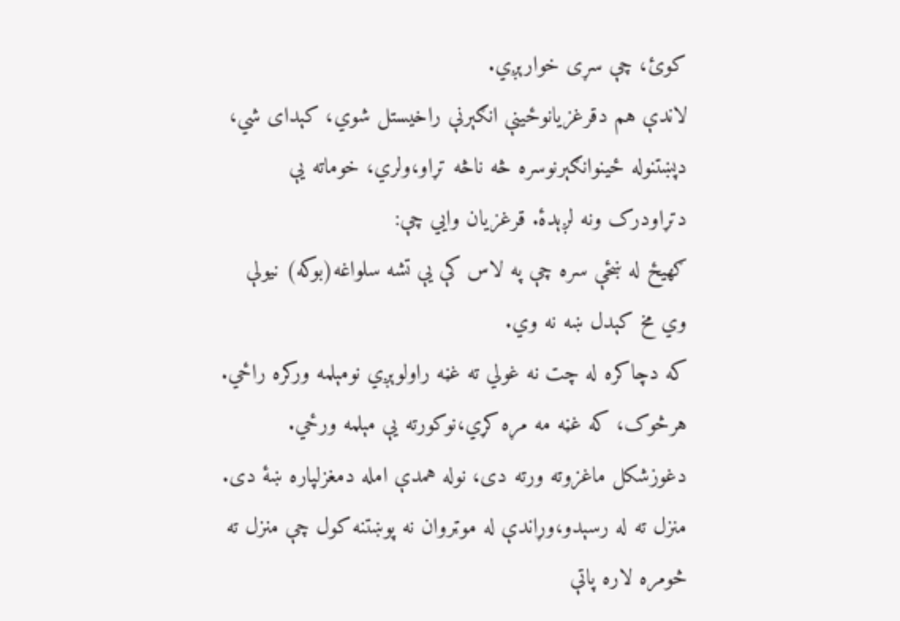کوئ، چې سړی خوارېږي.
لاندې هم دقرغزيانوځينې انګېرنې راخيستل شوي، کېدای شي، دپښتنوله ځينوانګېرنوسره څه ناڅه تړاو،ولري، خوماته يې دتړاودرک ونه لږېدۀ. قرغزيان وايي چې:
ګهيځ له ښځې سره چې په لاس كې يې تشه سلواغه(بوکه) نيولې وي مخ كېدل ښه نه وي.
كه دچاكره له چت نه غولي ته غڼه راولوېږي نومېلمه وركره راځي.
هرڅوک، که غڼه مه مړه کړي،نوکورته يې مېلمه ورځي.
دغوزشكل ماغزوته ورته دى، نوله همدې امله دمغزلپاره ښۀ دی.
منزل ته له رسېدو،وړاندې له موټروان نه پوښتنه کول چې منزل ته څومره لاره پاتې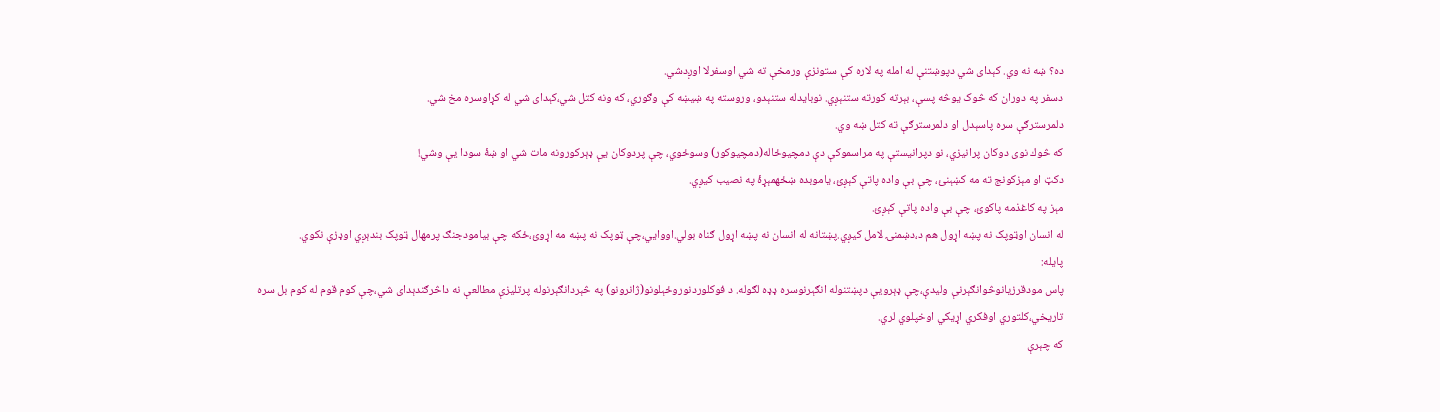ده؟ ښه نه وي. كېداى شي دپوښتنې له امله په لاره كې ستونزې ورمخې ته شي اوسفرلا اوږدشي.
دسفر په دوران که څوک يوڅه پسې، بېرته كورته ستنېږي. نوبايدله ستنېدو، وروسته په ښيښه کې وګوري، كه ونه كتل شي،كېداى شي له کړاوسره مخ شي.
دلمرسترګې سره پاسېدل او دلمرسترګې ته كتل ښه وي.
كه څوك نوی دوكان پرانيزي، نو دپرانيستې په مراسموكې دې دمچيوځاله(دمچيوكور) وسوځوي، چې پردوكان يې ډېركورونه مات شي او ښۀ سودا يې وشي!
دكټ او مېزكونج ته مه كښېنئ، چې بې واده پاتې كېږئ، ياموبده ښځهمېړۀ په نصيب كيږي.
مېز په كاغذمه پاكوئ، چې بې واده پاتې كېږئ.
له انسان اوټوپک نه پښه اړول هم د،دښمنۍ لامل کيږي.پښتانه له انسان نه پښه اړول ګناه بولي.اووايي،چې ټوپک نه پښه مه اړوئ،ځکه چې بيامودجنګ پرمهال ټوپک بندېږي اوډزې نکوي.
پايله:
پاس مودقرزيانوڅوانګېرنې وليدې،چې ډېرويې دپښتنوله انګېرنوسره ډډه لګوله. د فوکلوردنوروځېلونو(ژانرونو) په څېردانګېرنوله پرتليزې مطالعې نه داڅرګندېدای شي،چې کوم قوم له کوم بل سره تاريخي،کلتوري اوفکري اړيکي اوخپلوي لري.
که چېرې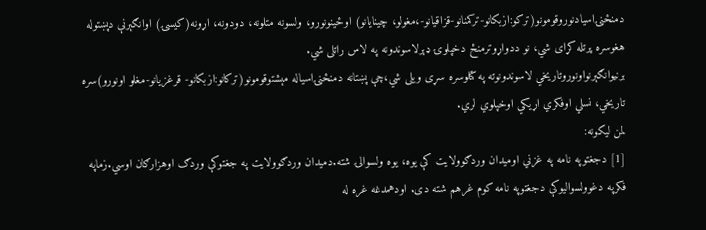دمنځنۍاسيادنوروقومونو(ترکو:ازبکانو-ترکمنانو-قزاقيانو-،مغولو، چينايانو) اوځينونورو، ولسونه متلونه، دودونه، اړونه(کيسۍ) اوانګېرنې دپښتوله هغوسره پرتله کړای شي، نو ددواړوترمنځ دخپلوۍ ډېرلاسوندونه په لاس راتلی شي.
برنيوانګېرنواونوروتاريخي لاسوندونوته په کتلوسره سړی ويلی شي،چې پښتانه دمنځنۍاسياله مېشتوقومونو(ترکانو:ازبکانو- قرغزيانو-مغلو اونورو)سره تاريخي، نسلي اوفکري اړيکي اوخپلوي لري.
لمن ليکونه:
[1] دجغتوپه نامه په غزني اوميدان وردګوولايت کې يوه، يوه ولسوالۍ شته.دميدان وردګوولايت په جغتوکې وردګ اوهزارګان اوسي.زماپه فکرپه دغوولسواليوکې دجغتوپه نامه کوم غرهم شته دی. اودهمدغه غره له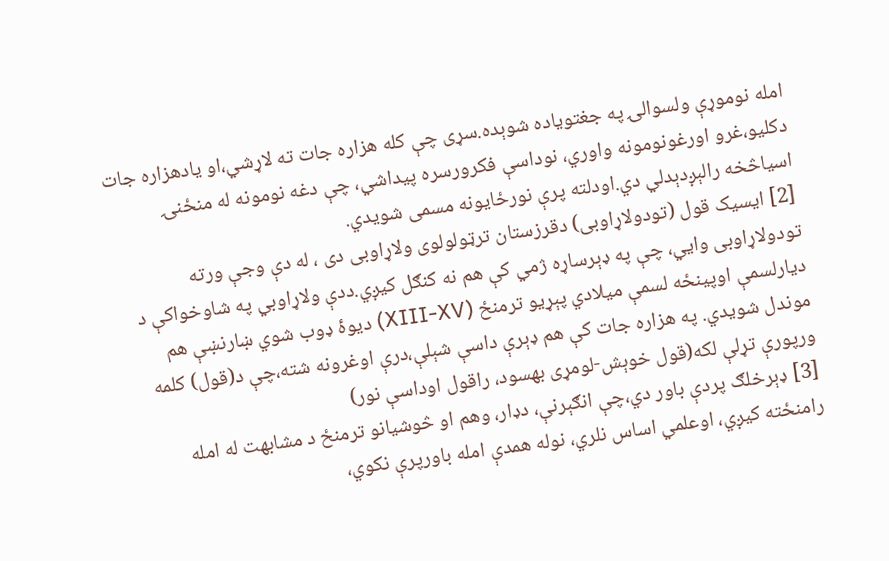امله نوموړې ولسوالۍ په جغتوياده شوېده.سړی چې کله هزاره جات ته لاړشي،او يادهزاره جات دکليو،غرو اورغونومونه واوري، نوداسې فکرورسره پيداشي، چې دغه نومونه له منځنۍ اسياڅخه رالېږدېدلي دي.اودلته پرې نورځايونه مسمی شويدي.
[2] ايسيک قول (تودولاړاوبی) دقرزستان ترټولولوی ولاړاوبی دی ، له دې وجې ورته تودولاړاوبی وايي، چې په ډېرساړه ژمي کې هم نه كنګل كيږي.ددې ولاړاوبي په شاوخواكې د ديارلسمې اوپينځه لسمې ميلادي پېړيو ترمنځ (XIII-XV) ديوۀ ډوب شوي ښارنښې هم موندل شويدي. په هزاره جات کې هم ډېرې داسې شېلې،درې اوغرونه شته،چې د(قول) کلمه ورپورې تړلې لکه(قول خوېش-لومړی بهسود، راقول اوداسې نور)
[3] ډېرخلګ پردې باور دي،چې انګېرنې، دډار، وهم او څوشيانو ترمنځ د مشابهت له امله رامنځته کيږي، اوعلمي اساس نلري، نوله همدې امله باورپرې نکوي،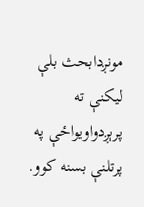مونږدابحث بلې ليکنې ته پرېږدواويواځې په پرتلنې بسنه کوو.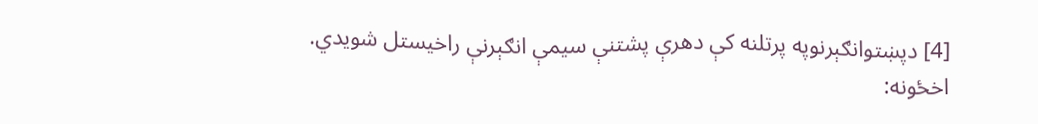[4] دپښتوانګېرنوپه پرتلنه کې دهرې پشتنې سيمې انګېرنې راخيستل شويدي.
اخځونه: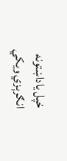خپل ياداښتونه
انګرېزي ويکي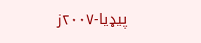پيډيا-٢٠٠٧ز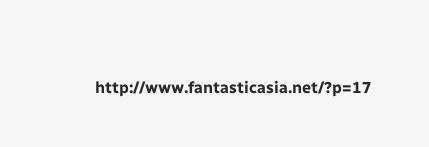http://www.fantasticasia.net/?p=17